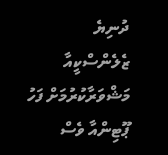ދުނިޔެ
ޒެލެންސްކީއާ މަޝްވަރާކުރުމަށް ފަހު ޕޫޓިންއާ ވެސް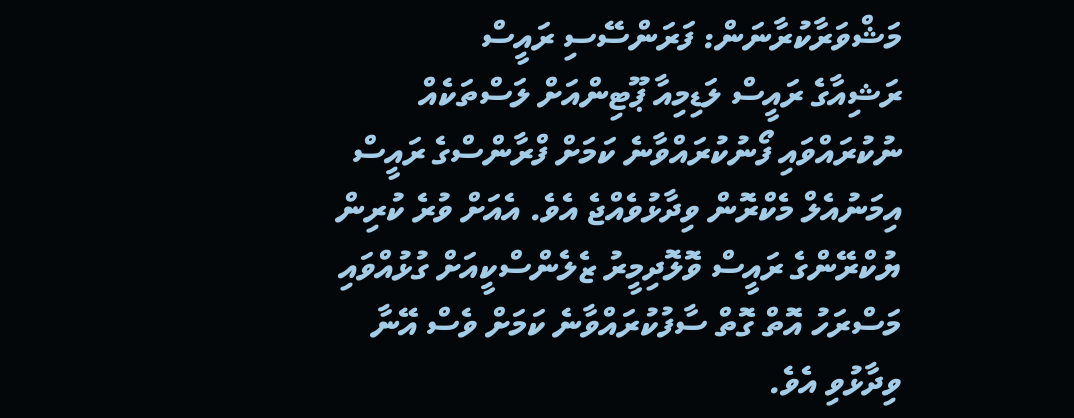މަޝްވަރާކުރާނަން: ފަރަންސޭސި ރައީސް
ރަޝިއާގެ ރައީސް ލަޑިމިއާ ޕޫޓިންއަށް ލަސްތަކެއް ނުކުރައްވައި ފޯނުކުރައްވާނެ ކަމަށް ފްރާންސްގެ ރައީސް އިމަނުއެލް މެކްރޮން ވިދާޅުވެއްޖެ އެވެ. އެއަށް ވުރެ ކުރިން ޔުކްރޭންގެ ރައީސް ވޮލޮދިމީރު ޒެލެންސްކީއަށް ގުޅުއްވައި މަސްރަހު އޮތް ގޮތް ސާފުކުރައްވާނެ ކަމަށް ވެސް އޭނާ ވިދާޅުވި އެވެ.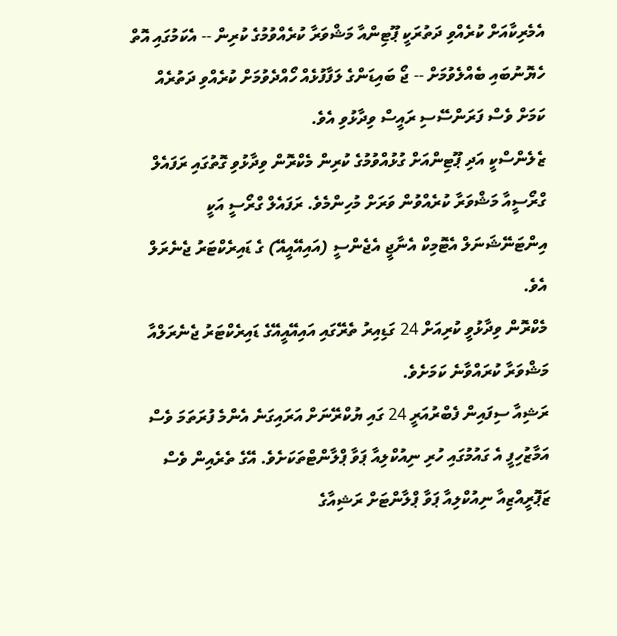އެމެރިކާއަށް ކުރެއްވި ދަތުރަކީ ޕޫޓިންއާ މަޝްވަރާ ކުރެއްވުމުގެ ކުރިން -- އެކަމުގައި އޮތް ހެޔޮނުބައި ބެއްލެވުމަށް -- ޖޯ ބައިޑަންގެ ލަފާފުޅެއް ހޯއްދެވުމަށް ކުރެއްވި ދަތުރެއް ކަމަށް ވެސް ފަރަންސޭސި ރައީސް ވިދާޅުވި އެވެ.
ޒެލެންސްކީ އަދި ޕޫޓިންއަށް ގުޅުއްވުމުގެ ކުރިން މެކްރޮން ވިދާޅުވި ގޮތުގައި ރަފައެލް ގްރޯސީއާ މަޝްވަރާ ކުރެއްވުން ވަރަށް މުހިންމެވެ. ރަފައެލް ގްރޯސީ އަކީ އިންޓަނޭޝަނަލް އެޓޮމިކް އެނާޖީ އެޖެންސީ (އައިއޭއީއޭ) ގެ ޑައިރެކްޓަރު ޖެނެރަލް އެވެ.
މެކްރޮން ވިދާޅުވީ ކުރިއަށް 24 ގަޑިއިރު ތެރޭގައި އައިއޭއީއޭގެ ޑައިރެކްޓަރު ޖެނެރަލްއާ މަޝްވަރާ ކުރައްވާނެ ކަމަށެވެ.
ރަޝިއާ ސިފައިން ފެބްރުއަރީ 24 ގައި ޔުކްރޭނަށް އަރައިގަނެ އެންމެ ފުރަތަމަ ވެސް އަމާޒުހިފީ އެ ގައުމުގައި ހުރި ނިއުކްލިއާ ޕަވާ ޕްލާންޓްތަކަށެވެ. އޭގެ ތެރެއިން ވެސް ޒަޕޮރީއްޒިއާ ނިއުކްލިއާ ޕަވާ ޕްލާންޓަށް ރަޝިއާގެ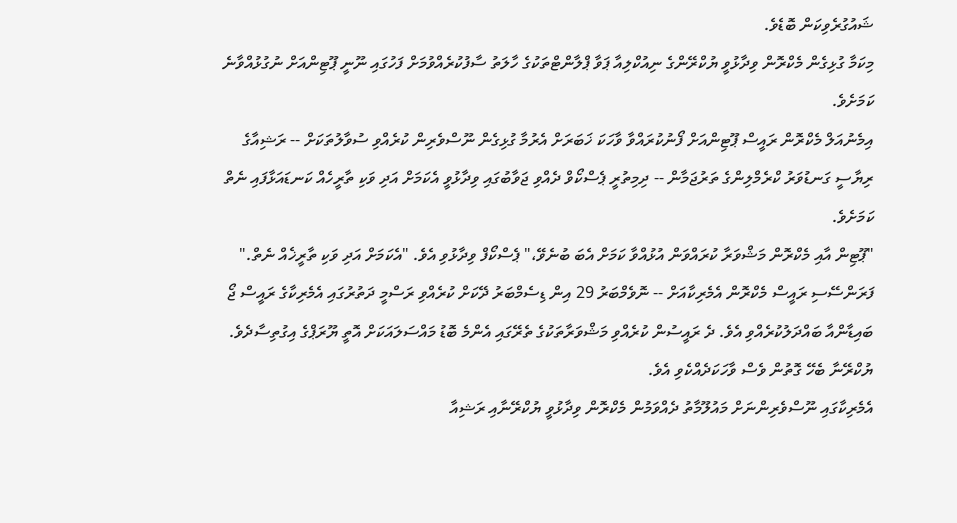ޝައުގުރެވިކަން ބޮޑެވެ.
މިކަމާ ގުޅިގެން މެކްރޮން ވިދާޅުވީ ޔުކްރޭންގެ ނިއުކްލިއާ ޕަވާ ޕްލާންޓްތަކުގެ ހާލަތު ސާފުކުރެއްވުމަށް ފަހުގައި ނޫނީ ޕޫޓިންއަށް ނުގުޅުއްވާނެ ކަމަށެވެ.
އިމެނުއަލް މެކްރޮން ރައީސް ޕޫޓިންއަށް ފޯނުކުރައްވާ ވާހަކަ ޚަބަރަށް އެރުމާ ގުޅިގެން ނޫސްވެރިން ކުރެއްވި ސުވާލުތަކަށް -- ރަޝިއާގެ ރިޔާސީ ގަނޑުވަރު ކްރެމްލިންގެ ތަރުޖަމާން -- ދިމިތުރީ ޕެސްކޯވް ދެއްވި ޖަވާބުގައި ވިދާޅުވީ އެކަމަށް އަދި ވަކި ތާރީހެއް ކަނޑައަޅާފައި ނެތް ކަމަށެވެ.
"ޕޫޓިން އާއި މެކްރޮން މަޝްވަރާ ކުރައްވަން އުޅުއްވާ ކަމަށް އެބަ ބުނެވޭ،" ޕެސްކޯފް ވިދާޅުވި އެވެ. "އެކަމަށް އަދި ވަކި ތާރީޚެއް ނެތް."
ފަރަންސޭސި ރައީސް މެކްރޮން އެމެރިކާއަށް -- ނޮވެމްބަރު 29 އިން ޑިސެމްބަރު ދޭކަށް ކުރެއްވި ރަސްމީ ދަތުރުގައި އެމެރިކާގެ ރައީސް ޖޯ ބައިޑާންއާ ބައްދަލުކުރެއްވި އެވެ. ދެ ރައީސުން ކުރެއްވި މަޝްވަރާތަކުގެ ތެރޭގައި އެންމެ ބޮޑު މައްސަލައަކަށް އޮތީ ޔޫރަޕްގެ އިގުތިސާދެވެ. ޔުކްރޭނާ ބެހޭ ގޮތުން ވެސް ވާހަކަދެއްކެވި އެވެ.
އެމެރިކާގައި ނޫސްވެރިންނަށް މައުލޫމާތު ދެއްވަމުން މެކްރޮން ވިދާޅުވީ ޔުކްރޭނާއި ރަޝިއާ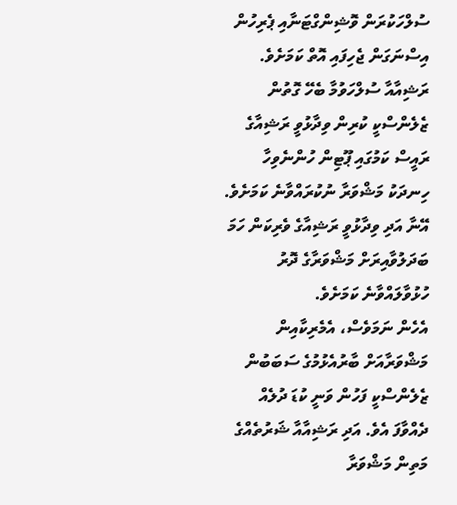ސުލްހަކުރަން ވޮޝިންގްޓަނާއި ޕެރިހުން އިސްނަގަން ޖެހިފައި އޮތް ކަމަށެވެ.
ރަޝިއާއާ ސުލްހަވުމާ ބެހޭ ގޮތުން ޒެލެންސްކީ ކުރިން ވިދާޅުވީ ރަޝިއާގެ ރައީސް ކަމުގައި ޕޫޓިން ހުންނެވިހާ ހިނދަކު މަޝްވަރާ ނުކުރައްވާނެ ކަމަށެވެ. އޭނާ އަދި ވިދާޅުވީ ރަޝިއާގެ ވެރިކަން ހަމަ ބަދަލުވާއިރަށް މަޝްވަރާގެ ދޮރު ހުޅުވާލައްވާނެ ކަމަށެވެ.
އެހެން ނަމަވެސް، އެމެރިކާއިން މަޝްވަރާއަށް ބާރުއެޅުމުގެ ސަބަބުން ޒެލެންސްކީ ފަހުން ވަނީ ކުޑަ ދުލެއް ދެއްވާފަ އެވެ. އަދި ރަޝިއާއާ ޝަރުތެއްގެ މަތިން މަޝްވަރާ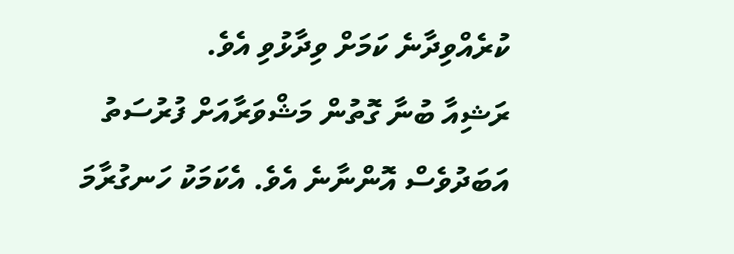ކުރެއްވިދާނެ ކަމަށް ވިދާޅުވި އެވެ.
ރަޝިއާ ބުނާ ގޮތުން މަޝްވަރާއަށް ފުރުސަތު އަބަދުވެސް އޮންނާނެ އެވެ. އެކަމަކު ހަނގުރާމަ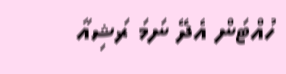ހުއްޓަން އެދޭ ނަމަ ރަޝިއާ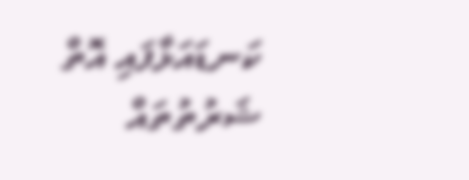ކަނޑައަޅާފައި އޮތް ޝަރުތުތައް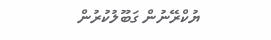ޔުކްރޭނުން ގަބޫލުކުރުން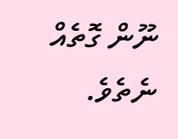ނޫން ގޮތެއް ނެތެވެ.